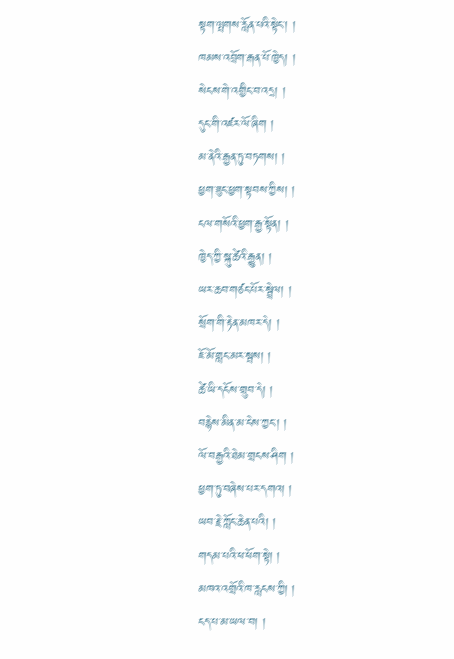སྟག་ལྤགས་རློན་པའི་སྟེང་། །
ཁམས་འབྲོག་རྒན་པོ་ཁྱེད། །
སེངས་གེ་འགྱིང་བ་འདྲ། །
དུང་གི་འཛར་ལོ་ཞིག །
མ་ནེའི་རྒྱན་ཏུ་བཏགས། །
ཕྱག་ཟུང་ཕྱག་སྟབས་ཀྱིས། །
ངལ་གསོའི་ཕྱག་རྒྱ་སྟོན། །
ཁྱེད་ཀྱི་སྐུ་ཚེའི་རྒྱུན། །
ཡར་ཆབ་གཙང་པོར་སྦྲེལ། །
སྲོག་གི་རྟེན་མཁར་དེ། །
ཇོ་མོ་གླང་མར་སྦས། །
ཚེ་ཡི་དངོས་གྲུབ་དེ། །
བརྙེས་མིན་མ་ངེས་ཀྱང་། །
ལོ་བརྒྱའི་ཐེམ་གྲངས་ཤིག །
ཕྱག་ཏུ་བཞེས་པར་དགའ། །
ཡབ་རྗེ་ཀློང་ཆེན་པའི། །
གདམ་པའི་ཕ་ཕོག་སྟེ། །
མཁའ་འགྲོའི་ཁ་རླངས་ཀྱི། །
ངད་པ་མ་ཡལ་བ། །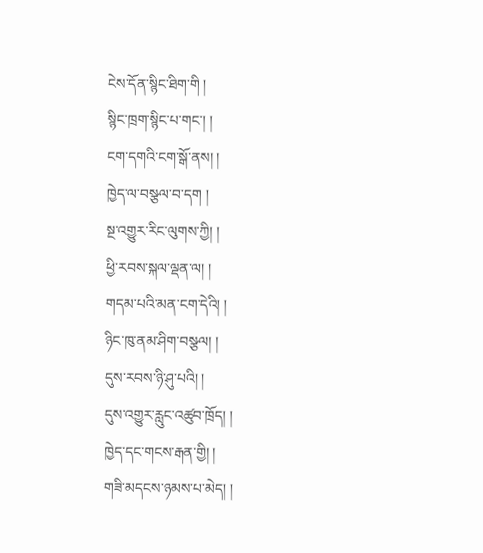ངེས་དོན་སྙིང་ཐིག་གི །
སྙིང་ཁྲག་སྙིང་པ་གང་། །
ངག་དགའི་ངག་སྒོ་ནས། །
ཁྱེད་ལ་བསྩལ་བ་དག །
སྔ་འགྱུར་རིང་ལུགས་ཀྱི། །
ཕྱི་རབས་སྐལ་ལྡན་ལ། །
གདམ་པའི་མན་ངག་དེའི། །
ཉིང་ཁུ་ནམ་ཤིག་བསྩལ། །
དུས་རབས་ཉི་ཤུ་པའི། །
དུས་འགྱུར་རླུང་འཚུབ་ཁྲོད། །
ཁྱེད་དང་གངས་རྒན་གྱི། །
གཟི་མདངས་ཉམས་པ་མེད། །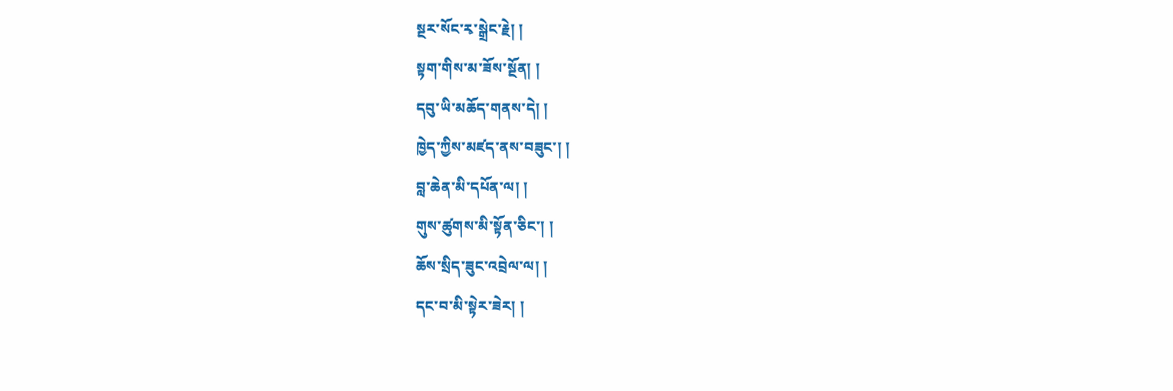སྔར་སོང་རྭ་སྒྲེང་རྗེ། །
སྟག་གིས་མ་ཟོས་སྔོན། །
དབུ་ཡི་མཆོད་གནས་དེ། །
ཁྱེད་ཀྱིས་མཛད་ནས་བཟུང་། །
བླ་ཆེན་མི་དཔོན་ལ། །
གུས་ཚུགས་མི་སྟོན་ཅིང་། །
ཆོས་སྲིད་ཟུང་འབྲེལ་ལ། །
དང་བ་མི་སྟེར་ཟེར། །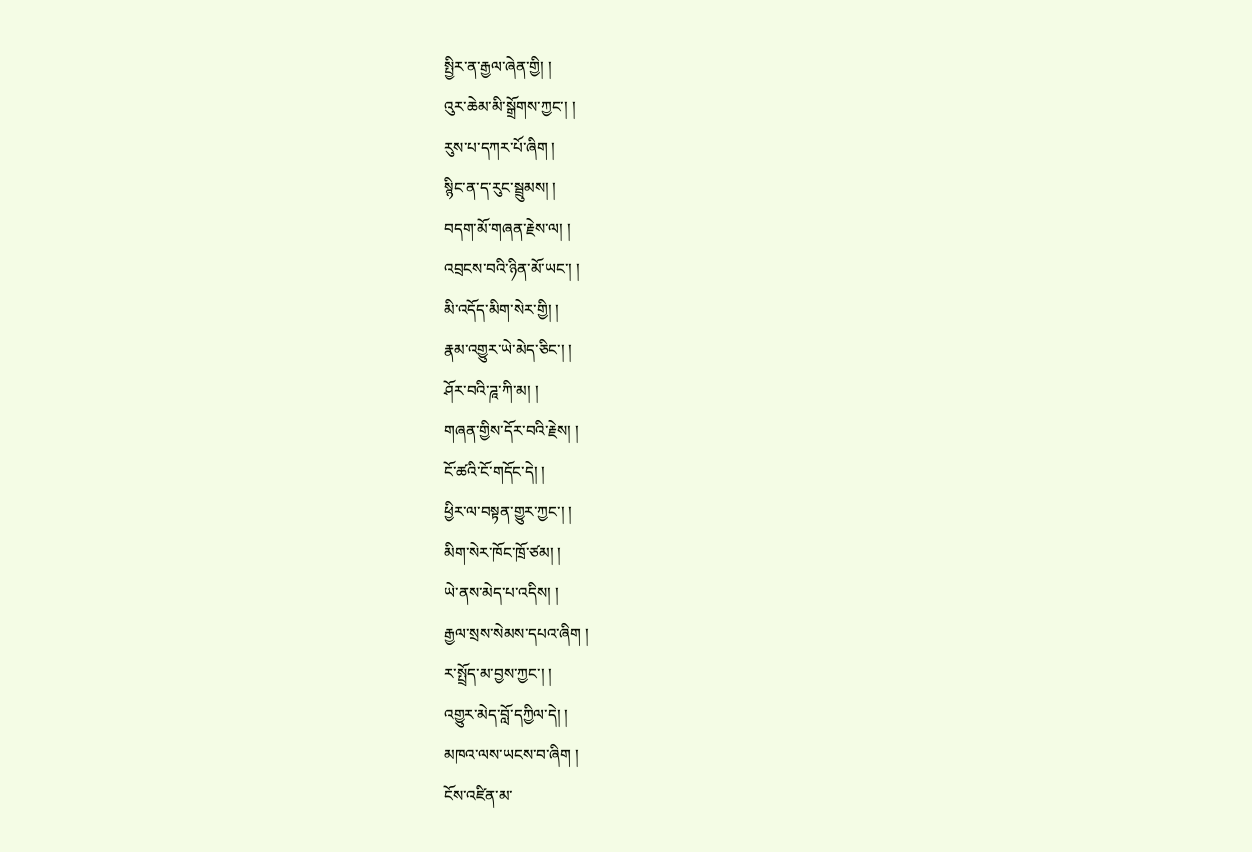སྤྱིར་ན་རྒྱལ་ཞེན་གྱི། །
འུར་ཆེམ་མི་སྒྲོགས་ཀྱང་། །
རུས་པ་དཀར་པོ་ཞིག །
སྙིང་ན་ད་རུང་སྦྲུམས། །
བདག་མོ་གཞན་རྗེས་ལ། །
འབྲངས་བའི་ཉིན་མོ་ཡང་། །
མི་འདོད་མིག་སེར་གྱི། །
རྣམ་འགྱུར་ཡེ་མེད་ཅིང་། །
ཤོར་བའི་ཌཱ་ཀི་མ། །
གཞན་གྱིས་དོར་བའི་རྗེས། །
ངོ་ཚའི་ངོ་གདོང་དེ། །
ཕྱིར་ལ་བསྟན་གྱུར་ཀྱང་། །
མིག་སེར་ཁོང་ཁྲོ་ཙམ། །
ཡེ་ནས་མེད་པ་འདིས། །
རྒྱལ་སྲས་སེམས་དཔའ་ཞིག །
ར་སྤྲོད་མ་བྱས་ཀྱང་། །
འགྱུར་མེད་བློ་དཀྱིལ་དེ། །
མཁའ་ལས་ཡངས་བ་ཞིག །
ངོས་འཛིན་མ་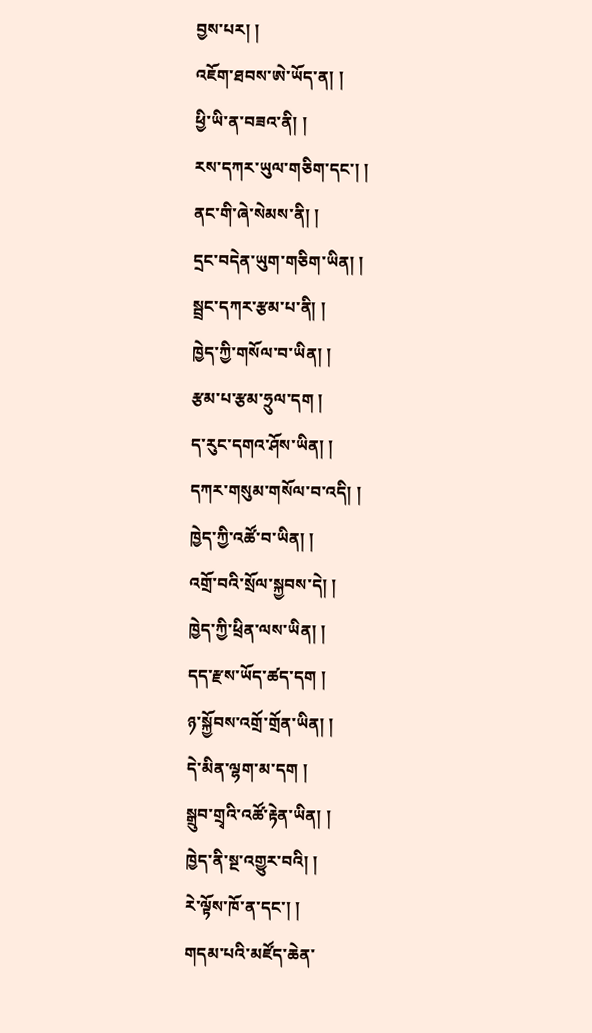བྱས་པར། །
འཇོག་ཐབས་ཨེ་ཡོད་ན། །
ཕྱི་ཡི་ན་བཟའ་ནི། །
རས་དཀར་ཡུལ་གཅིག་དང་། །
ནང་གི་ཞེ་སེམས་ནི། །
དྲང་བདེན་ཡུག་གཅིག་ཡིན། །
སྦྲང་དཀར་རྩམ་པ་ནི། །
ཁྱེད་ཀྱི་གསོལ་བ་ཡིན། །
རྩམ་པ་རྩམ་ཧྲུལ་དག །
ད་རུང་དགའ་ཤོས་ཡིན། །
དཀར་གསུམ་གསོལ་བ་འདི། །
ཁྱེད་ཀྱི་འཚོ་བ་ཡིན། །
འགྲོ་བའི་སྲོལ་སྐྱབས་དེ། །
ཁྱེད་ཀྱི་ཕྲིན་ལས་ཡིན། །
དད་རྫས་ཡོད་ཚད་དག །
ཉ་སྐྱོབས་འགྲོ་གྲོན་ཡིན། །
དེ་མིན་ལྷག་མ་དག །
སྒྲུབ་གྲྭའི་འཚོ་རྟེན་ཡིན། །
ཁྱེད་ནི་སྔ་འགྱུར་བའི། །
རེ་ལྟོས་ཁོ་ན་དང་། །
གདམ་པའི་མཛོད་ཆེན་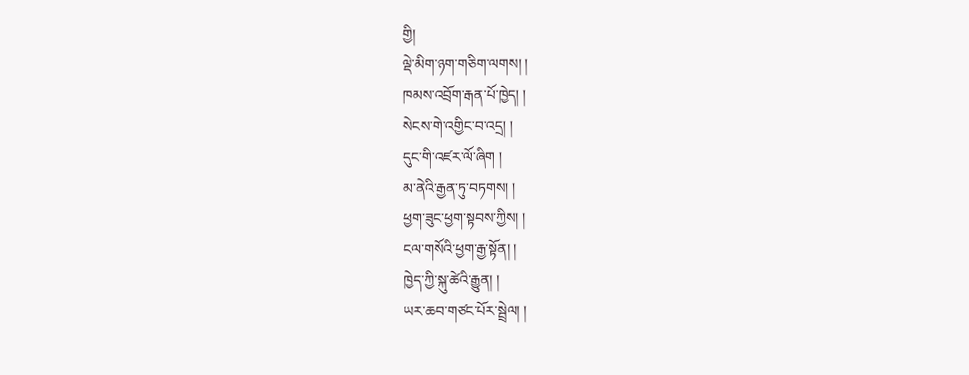གྱི།
ལྡེ་མིག་ཉག་གཅིག་ལགས། །
ཁམས་འབྲོག་རྒན་པོ་ཁྱེད། །
སེངས་གེ་འགྱིང་བ་འདྲ། །
དུང་གི་འཛར་ལོ་ཞིག །
མ་ནེའི་རྒྱན་ཏུ་བཏགས། །
ཕྱག་ཟུང་ཕྱག་སྟབས་ཀྱིས། །
ངལ་གསོའི་ཕྱག་རྒྱ་སྟོན། །
ཁྱེད་ཀྱི་སྐུ་ཚེའི་རྒྱུན། །
ཡར་ཆབ་གཙང་པོར་སྦྲེལ། །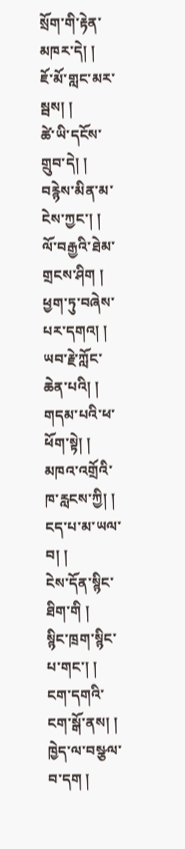སྲོག་གི་རྟེན་མཁར་དེ། །
ཇོ་མོ་གླང་མར་སྦས། །
ཚེ་ཡི་དངོས་གྲུབ་དེ། །
བརྙེས་མིན་མ་ངེས་ཀྱང་། །
ལོ་བརྒྱའི་ཐེམ་གྲངས་ཤིག །
ཕྱག་ཏུ་བཞེས་པར་དགའ། །
ཡབ་རྗེ་ཀློང་ཆེན་པའི། །
གདམ་པའི་ཕ་ཕོག་སྟེ། །
མཁའ་འགྲོའི་ཁ་རླངས་ཀྱི། །
ངད་པ་མ་ཡལ་བ། །
ངེས་དོན་སྙིང་ཐིག་གི །
སྙིང་ཁྲག་སྙིང་པ་གང་། །
ངག་དགའི་ངག་སྒོ་ནས། །
ཁྱེད་ལ་བསྩལ་བ་དག །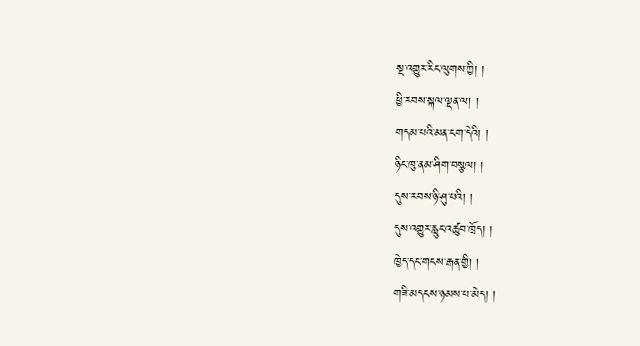སྔ་འགྱུར་རིང་ལུགས་ཀྱི། །
ཕྱི་རབས་སྐལ་ལྡན་ལ། །
གདམ་པའི་མན་ངག་དེའི། །
ཉིང་ཁུ་ནམ་ཤིག་བསྩལ། །
དུས་རབས་ཉི་ཤུ་པའི། །
དུས་འགྱུར་རླུང་འཚུབ་ཁྲོད། །
ཁྱེད་དང་གངས་རྒན་གྱི། །
གཟི་མདངས་ཉམས་པ་མེད། །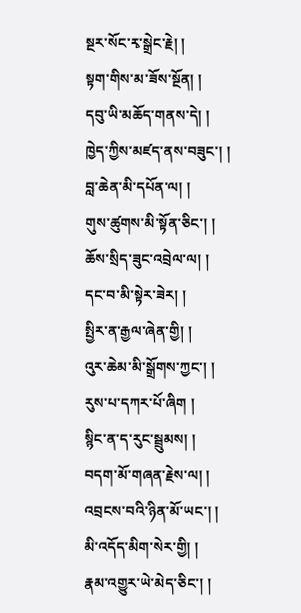སྔར་སོང་རྭ་སྒྲེང་རྗེ། །
སྟག་གིས་མ་ཟོས་སྔོན། །
དབུ་ཡི་མཆོད་གནས་དེ། །
ཁྱེད་ཀྱིས་མཛད་ནས་བཟུང་། །
བླ་ཆེན་མི་དཔོན་ལ། །
གུས་ཚུགས་མི་སྟོན་ཅིང་། །
ཆོས་སྲིད་ཟུང་འབྲེལ་ལ། །
དང་བ་མི་སྟེར་ཟེར། །
སྤྱིར་ན་རྒྱལ་ཞེན་གྱི། །
འུར་ཆེམ་མི་སྒྲོགས་ཀྱང་། །
རུས་པ་དཀར་པོ་ཞིག །
སྙིང་ན་ད་རུང་སྦྲུམས། །
བདག་མོ་གཞན་རྗེས་ལ། །
འབྲངས་བའི་ཉིན་མོ་ཡང་། །
མི་འདོད་མིག་སེར་གྱི། །
རྣམ་འགྱུར་ཡེ་མེད་ཅིང་། །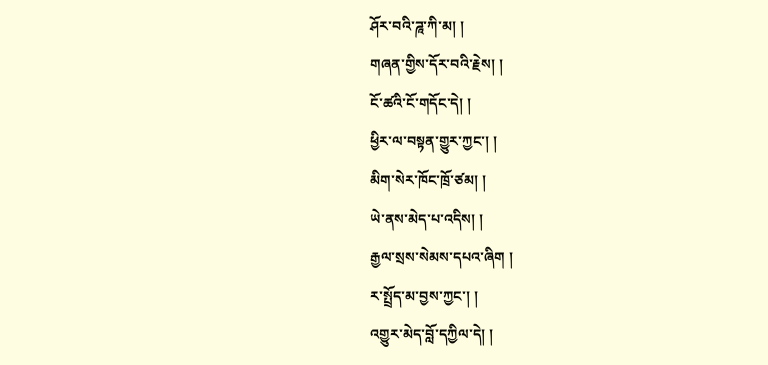ཤོར་བའི་ཌཱ་ཀི་མ། །
གཞན་གྱིས་དོར་བའི་རྗེས། །
ངོ་ཚའི་ངོ་གདོང་དེ། །
ཕྱིར་ལ་བསྟན་གྱུར་ཀྱང་། །
མིག་སེར་ཁོང་ཁྲོ་ཙམ། །
ཡེ་ནས་མེད་པ་འདིས། །
རྒྱལ་སྲས་སེམས་དཔའ་ཞིག །
ར་སྤྲོད་མ་བྱས་ཀྱང་། །
འགྱུར་མེད་བློ་དཀྱིལ་དེ། །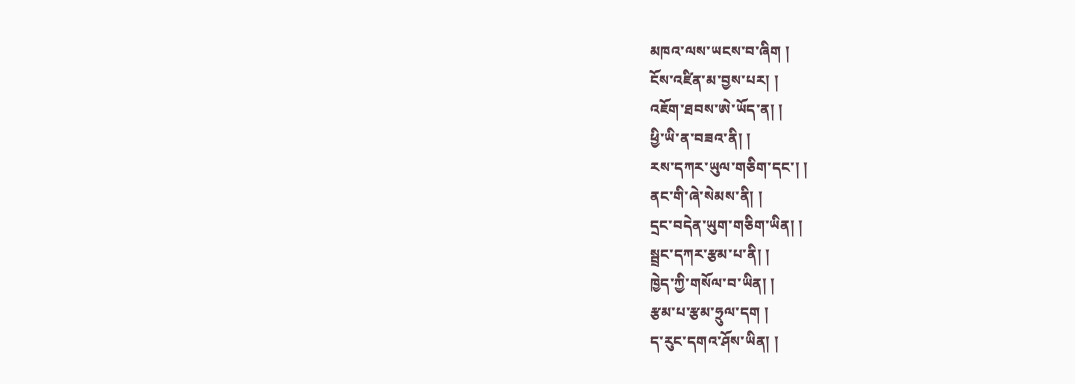མཁའ་ལས་ཡངས་བ་ཞིག །
ངོས་འཛིན་མ་བྱས་པར། །
འཇོག་ཐབས་ཨེ་ཡོད་ན། །
ཕྱི་ཡི་ན་བཟའ་ནི། །
རས་དཀར་ཡུལ་གཅིག་དང་། །
ནང་གི་ཞེ་སེམས་ནི། །
དྲང་བདེན་ཡུག་གཅིག་ཡིན། །
སྦྲང་དཀར་རྩམ་པ་ནི། །
ཁྱེད་ཀྱི་གསོལ་བ་ཡིན། །
རྩམ་པ་རྩམ་ཧྲུལ་དག །
ད་རུང་དགའ་ཤོས་ཡིན། །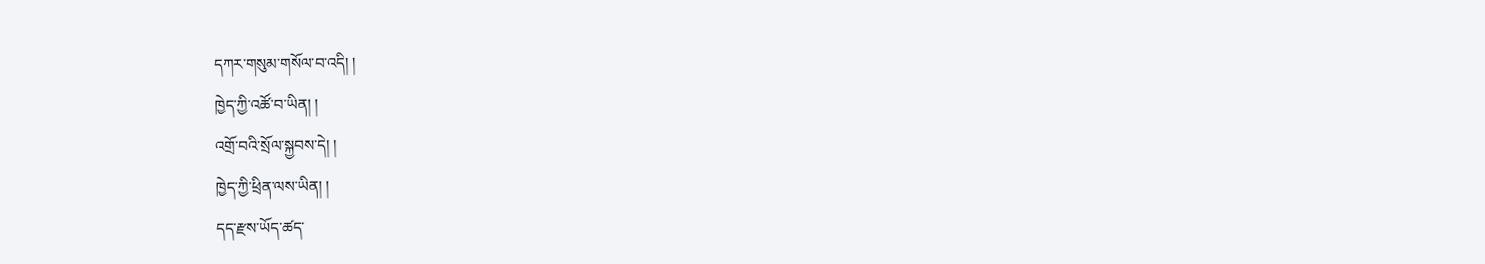དཀར་གསུམ་གསོལ་བ་འདི། །
ཁྱེད་ཀྱི་འཚོ་བ་ཡིན། །
འགྲོ་བའི་སྲོལ་སྐྱབས་དེ། །
ཁྱེད་ཀྱི་ཕྲིན་ལས་ཡིན། །
དད་རྫས་ཡོད་ཚད་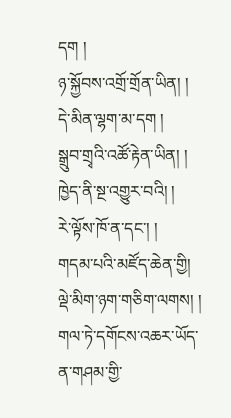དག །
ཉ་སྐྱོབས་འགྲོ་གྲོན་ཡིན། །
དེ་མིན་ལྷག་མ་དག །
སྒྲུབ་གྲྭའི་འཚོ་རྟེན་ཡིན། །
ཁྱེད་ནི་སྔ་འགྱུར་བའི། །
རེ་ལྟོས་ཁོ་ན་དང་། །
གདམ་པའི་མཛོད་ཆེན་གྱི།
ལྡེ་མིག་ཉག་གཅིག་ལགས། །
གལ་ཏེ་དགོངས་འཆར་ཡོད་ན་གཤམ་གྱི་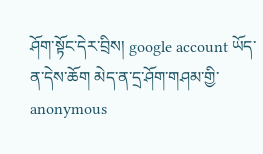ཤོག་སྟོང་དེར་བྲིས། google account ཡོད་ན་དེས་ཆོག མེད་ན་དྲ་ཤོག་གཤམ་གྱི་ anonymous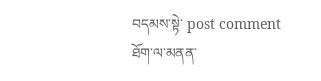བདམས་སྟེ་ post comment ཐོག་ལ་མནན་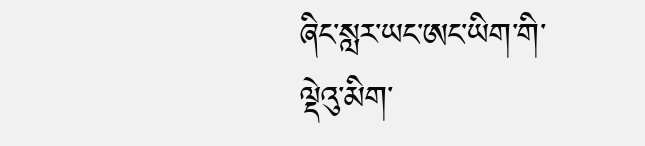ཞིང་སླར་ཡང་ཨང་ཡིག་གི་ལྡེའུ་མིག་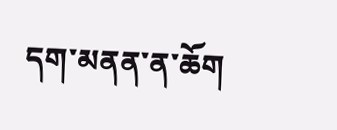དག་མནན་ན་ཆོག